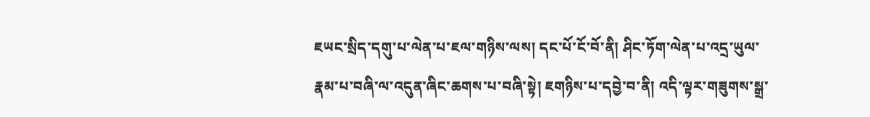ཇཡང་སྲིད་དགུ་པ་ལེན་པ་ཇལ་གཉིས་ལས། དང་པོ་ངོ་བོ་ནི། ཤིང་ཏོག་ལེན་པ་འདྲ་ཡུལ་རྣམ་པ་བཞི་ལ་འདུན་ཞིང་ཆགས་པ་བཞི་སྟེ། ཇགཉིས་པ་དབྱེ་བ་ནི། འདི་ལྟར་གཟུགས་སྒྲ་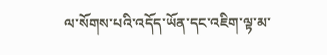ལ་སོགས་པའི་འདོད་ཡོན་དང་འཇིག་ལྟ་མ་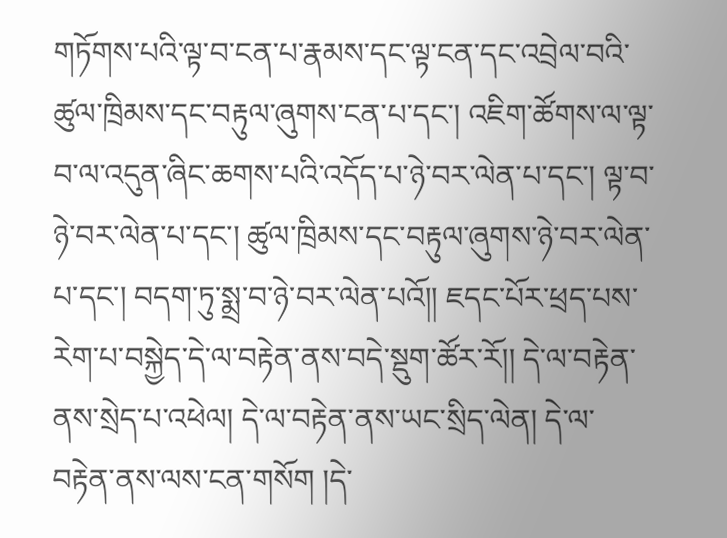གཏོགས་པའི་ལྟ་བ་ངན་པ་རྣམས་དང་ལྟ་ངན་དང་འབྲེལ་བའི་ཚུལ་ཁྲིམས་དང་བརྟུལ་ཞུགས་ངན་པ་དང་། འཇིག་ཚོགས་ལ་ལྟ་བ་ལ་འདུན་ཞིང་ཆགས་པའི་འདོད་པ་ཉེ་བར་ལེན་པ་དང་། ལྟ་བ་ཉེ་བར་ལེན་པ་དང་། ཚུལ་ཁྲིམས་དང་བརྟུལ་ཞུགས་ཉེ་བར་ལེན་པ་དང་། བདག་ཏུ་སྨྲ་བ་ཉེ་བར་ལེན་པའོ།། ཇདང་པོར་ཕྲད་པས་རེག་པ་བསྐྱེད་དེ་ལ་བརྟེན་ནས་བདེ་སྡུག་ཚོར་རོ།། དེ་ལ་བརྟེན་ནས་སྲེད་པ་འཕེལ། དེ་ལ་བརྟེན་ནས་ཡང་སྲིད་ལེན། དེ་ལ་བརྟེན་ནས་ལས་ངན་གསོག །དེ་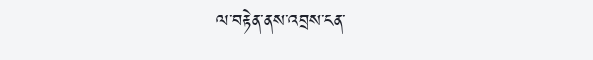ལ་བརྟེན་ནས་འབྲས་ངན་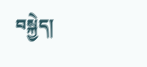བསྐྱེད།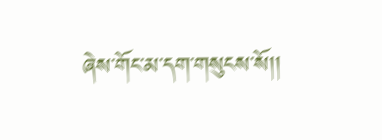ཞེས་གོང་མ་དག་གསུངས་སོ།།